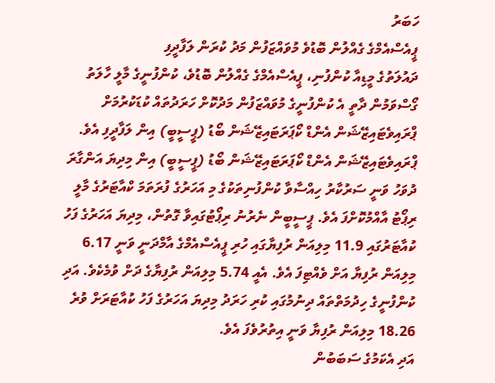ހަބަރު
ޕީއެސްއެމްގެ ގެއްލުން ބޮޑުވެ މުވައްޒަފުން މަދު ކުރަން ލަފާދީފި
ދައުލަތުގެ މީޑިއާ ކުންފުނި، ޕީއެސްއެމްގެ ގެއްލުން ބޮޑުވެ، ކުންފުނީގެ މާލީ ހާލަތު ގޯސްވަމުން ދާތީ އެ ކުންފުނީގެ މުވައްޒަފުން މަދުކޮށް ހަރަދުތައް ކުޑަކުރުމަށް ޕްރައިވެޓައިޒޭޝަން އެންޑް ކޯޕަރަޓައިޒޭޝަން ބޯޑު (ޕީސީބީ) އިން ލަފާދީފި އެވެ.
ޕްރައިވެޓައިޒޭޝަން އެންޑް ކޯޕަރަޓައިޒޭޝަން ބޯޑު (ޕީސީބީ) އިން މިދިޔަ އަންގާރަ ދުވަހު ވަނީ ސަރުކާރު ހިއްސާވާ ކުންފުނިތަކުގެ މި އަހަރުގެ ފުރަތަމަ ކްއާޓަރުގެ މާލީ ރިޕޯޓު އާއްމުކޮށްފަ އެވެ. ޕީސީބީން ނެރުނު ރިޕޯޓުގައިވާ ގޮތުން، މިދިޔަ އަހަރުގެ ފަހު ކުއާޓަރުގައި 11.9 މިލިއަން ރުފިޔާގައި ހުރި ޕީއެސްއެމްގެ އާމްދަނީ ވަނީ 6.17 މިލިއަން ރުފިޔާ އަށް ވެއްޓިފަ އެވެ. އެއީ 5.74 މިލިއަން ރުފިޔާގެ ދަށް ވުމެކެވެ. އަދި ކުންފުނީގެ ހިދުމަތްތައް ދިނުމުގައި ކުރި ހަރަދު މިދިޔަ އަހަރުގެ ފަހު ކުއާޓަރަށް ވުރެ 18.26 މިލިއަން ރުފިޔާ ވަނީ އިތުރުވެފަ އެވެ.
އަދި އެކަމުގެ ސަބަބުން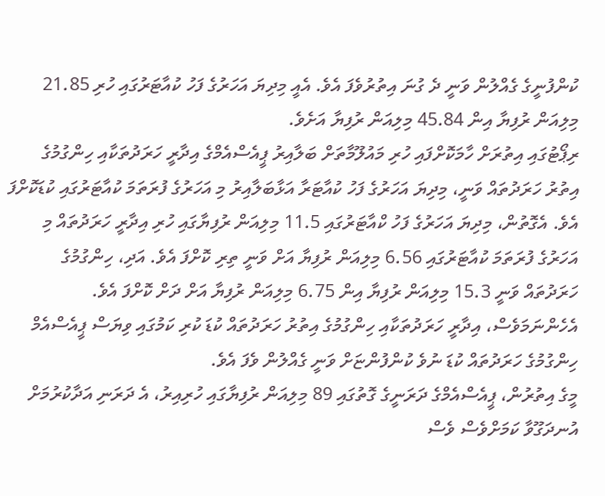ކުންފުނީގެ ގެއްލުން ވަނީ ދެ ގުނަ އިތުރުވެފަ އެވެ. އެއީ މިދިޔަ އަހަރުގެ ފަހު ކުއާޓަރުގައި ހުރި 21.85 މިލިއަން ރުފިޔާ އިން 45.84 މިލިއަން ރުފިޔާ އަށެވެ.
ރިޕޯޓުގައި އިތުރަށް ހާމަކޮށްފައި ހުރި މައުލޫމާތަށް ބަލާއިރު ޕީއެސްއެމްގެ އިދާރީ ހަރަދުތަކާއި ހިންގުމުގެ އިތުރު ހަރަދުތައް ވަނީ، މިދިޔަ އަހަރުގެ ފަހު ކުއާޓަރާ އަޅާބަލާއިރު މި އަހަރުގެ ފުރަތަމަ ކުއާޓަރުގައި ކުޑަކޮށްފަ އެވެ. އެގޮތުން، މިދިޔަ އަހަރުގެ ފަހު ކްއާޓަރުގައި 11.5 މިލިއަން ރުފިޔާގައި ހުރި އިދާރީ ހަރަދުތައް މި އަހަރުގެ ފުރަތަމަ ކުއާޓަރުގައި 6.56 މިލިއަން ރުފިޔާ އަށް ވަނީ ތިރި ކޮށްފަ އެވެ. އަދި، ހިންގުމުގެ ހަރަދުތައް ވަނީ 15.3 މިލިއަން ރުފިޔާ އިން 6.75 މިލިއަން ރުފިޔާ އަށް ދަށް ކޮށްފަ އެވެ.
އެހެންނަމަވެސް، އިދާރީ ހަރަދުތަކާއި ހިންގުމުގެ އިތުރު ހަރަދުތައް ކުޑަ ކުރި ކަމުގައި ވިޔަސް ޕީއެސްއެމް ހިންގުމުގެ ހަރަދުތައް ކުޑަ ނުވެ ކުންފުންޏަށް ވަނީ ގެއްލުން ވެފަ އެވެ.
މީގެ އިތުރުން، ޕީއެސްއެމްގެ ދަރަނީގެ ގޮތުގައި 89 މިލިއަން ރުފިޔާގައި ހުރިއިރު، އެ ދަރަނި އަދާކުރުމަށް އުނދަގޫވާ ކަމަށްވެސް ވެސް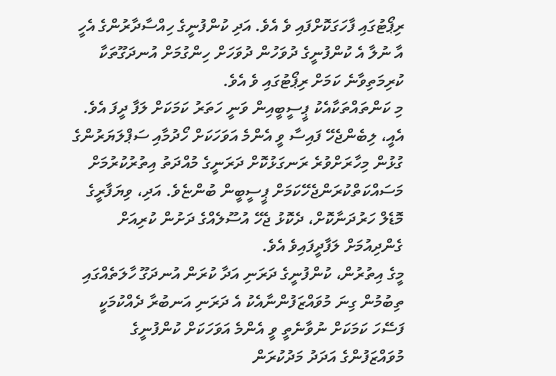ރިޕޯޓުގައި ފާހަގަކޮށްފައި ވެ އެވެ. އަދި ކުންފުނީގެ ހިއްސާދާރުންގެ އެހީ އާ ނުލާ އެ ކުންފުނީގެ ދުވަހުން ދުވަހަށް ހިންގުމަށް އުނދަގޫތަކާ ކުރިމަތިވާނެ ކަމަށް ރިޕޯޓުގައި ވެ އެވެ.
މި ކަންތައްތަކާއެކު ޕީސީބީއިން ވަނީ ހަތަރު ކަމަކަށް ލަފާ ދީފަ އެވެ. އެއީ، ލިބެންޖެހޭ ފައިސާ ވީ އެންމެ އަވަހަކަށް ހޯދުމާއި ސަޕްލަޔަރުންގެ ގުޅުން މިހާރަށްވުރެ ރަނގަޅުކޮށް ދަރަނީގެ މުއްދަތު އިތުރުކުރުމަށް މަސައްކަތްކުރަންޖެހޭކަމަށް ޕީސީބީން ބުންޏެވެ. އަދި، ވިޔަފާރީގެ މޮޑެލް ހަރުދަނާކޮށް، ދެކޮޅު ޖެހޭ އުސޫލެއްގެ ދަށުން ކުރިއަށް ގެންދިއުމަށް ލަފާދީފައިވެ އެވެ.
މީގެ އިތުރުން، ކުންފުނީގެ ދަރަނި އަދާ ކުރަން އުނދަގޫ ހާލަތެއްގައި ތިބުމުން ގިނަ މުވައްޒަފުންނާއެކު އެ ދަރަނި އަނބުރާ ދެއްކުމަކީ ފަސޭހަ ކަމަކަށް ނުވާނެތީ ވީ އެންމެ އަވަހަކަށް ކުންފުނީގެ މުވައްޒަފުންގެ އަދަދު މަދުކުރަން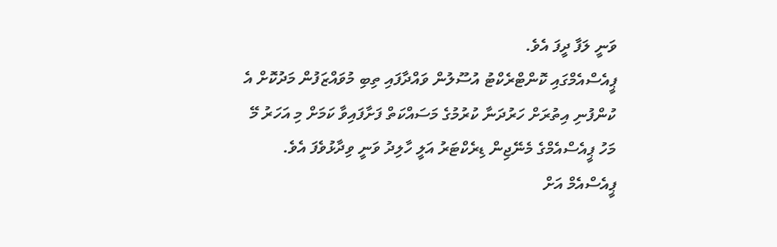ވަނީ ލަފާ ދީފަ އެވެ.
ޕީއެސްއެމްގައި ކޮންޓްރެކްޓު އުސޫލުން ވައްދާފައި ތިބި މުވައްޒަފުން މަދުކޮށް އެ ކުންފުނި އިތުރަށް ހަރުދަނާ ކުރުމުގެ މަސައްކަތް ފަށާފައިވާ ކަމަށް މި އަހަރު މޭ މަހު ޕީއެސްއެމްގެ މެނޭޖިން ޑިރެކްޓަރު އަލީ ހާލިދު ވަނީ ވިދާޅުވެފަ އެވެ. ޕީއެސްއެމް އަށް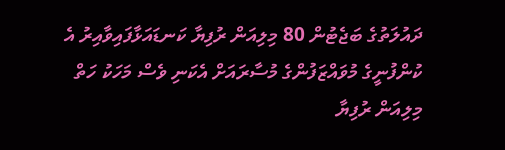ދައުލަތުގެ ބަޖެޓުން 80 މިލިއަން ރުފިޔާ ކަނޑައަޅާފައިވާއިރު އެ ކުންފުނީގެ މުވައްޒަފުންގެ މުސާރައަށް އެކަނި ވެސް މަހަކު ހަތް މިލިއަން ރުފިޔާ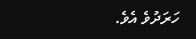ހަރަދުވެ އެވެ.